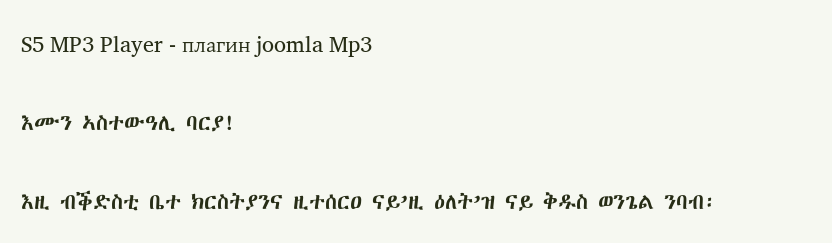S5 MP3 Player - плагин joomla Mp3

እሙን ኣስተውዓሊ ባርያ!

እዚ ብቕድስቲ ቤተ ክርስትያንና ዚተሰርዐ ናይ’ዚ ዕለት’ዝ ናይ ቅዱስ ወንጌል ንባብ፡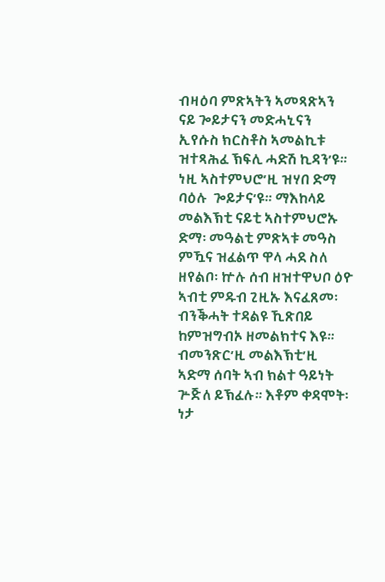ብዛዕባ ምጽኣትን ኣመጻጽኣን ናይ ጐይታናን መድሓኒናን ኢየሱስ ክርስቶስ ኣመልኪቱ ዝተጻሕፈ ኽፍሊ ሓድሽ ኪዳን’ዩ። ነዚ ኣስተምህሮ’ዚ ዝሃበ ድማ ባዕሉ  ጐይታና’ዩ። ማእከላይ መልእኽቲ ናይቲ ኣስተምህሮኡ ድማ፡ መዓልቲ ምጽኣቱ መዓስ ምዃና ዝፈልጥ ዋላ ሓደ ስለ ዘየልቦ፡ ኵሉ ሰብ ዘዝተዋህቦ ዕዮ ኣብቲ ምዱብ ጊዚኡ እናፈጸመ፡ ብንቕሓት ተዳልዩ ኺጽበይ ከምዝግብኦ ዘመልክተና እዩ። ብመንጽር’ዚ መልእኽቲ’ዚ ኣድማ ሰባት ኣብ ክልተ ዓይነት ጕጅለ ይኽፈሉ። እቶም ቀዳሞት፡ ነታ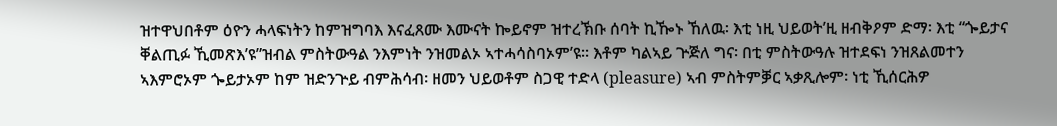ዝተዋህበቶም ዕዮን ሓላፍነትን ከምዝግባእ እናፈጸሙ እሙናት ኰይኖም ዝተረኽቡ ሰባት ኪዀኑ ኸለዉ፡ እቲ ነዚ ህይወት’ዚ ዘብቅዖም ድማ፡ እቲ “ጐይታና ቐልጢፉ ኺመጽእ’ዩ”ዝብል ምስትውዓል ንእምነት ንዝመልኦ ኣተሓሳስባኦም’ዩ። እቶም ካልኣይ ጕጅለ ግና፡ በቲ ምስትውዓሉ ዝተደፍነ ንዝጸልመተን ኣእምሮኦም ጐይታኦም ከም ዝድንጕይ ብምሕሳብ፡ ዘመን ህይወቶም ስጋዊ ተድላ (pleasure) ኣብ ምስትምቓር ኣቃጺሎም፡ ነቲ ኺሰርሕዎ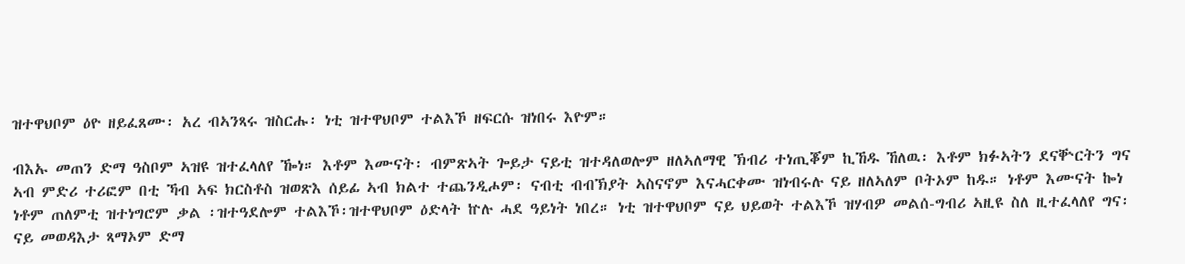ዝተዋህቦም ዕዮ ዘይፈጸሙ፡ አረ ብኣንጻሩ ዝስርሑ፡ ነቲ ዝተዋህቦም ተልእኾ ዘፍርሱ ዝነበሩ እዮም።

ብእኡ መጠን ድማ ዓስቦም ኣዝዩ ዝተፈላለየ ዀነ። እቶም እሙናት፡ ብምጽኣት ጐይታ ናይቲ ዝተዳለወሎም ዘለኣለማዊ ኽብሪ ተነጢቖም ኪኸዱ ኸለዉ፡ እቶም ክፉኣትን ደናቝርትን ግና ኣብ ምድሪ ተሪፎም በቲ ኻብ ኣፍ ክርስቶስ ዝወጽእ ሰይፊ ኣብ ክልተ ተጨንዲሖም፡ ናብቲ ብብኽያት ኣስናኖም እናሓርቀሙ ዝነብሩሉ ናይ ዘለኣለም ቦትኦም ከዱ። ነቶም እሙናት ኰነ ነቶም ጠለምቲ ዝተነግሮም ቃል ፡ዝተዓደሎም ተልእኾ፡ዝተዋህቦም ዕድላት ኵሉ ሓደ ዓይነት ነበረ። ነቲ ዝተዋህቦም ናይ ህይወት ተልእኾ ዝሃብዎ መልሰ-ግብሪ ኣዚዩ ስለ ዚተፈላለየ ግና፡ ናይ መወዳእታ ጻማኦም ድማ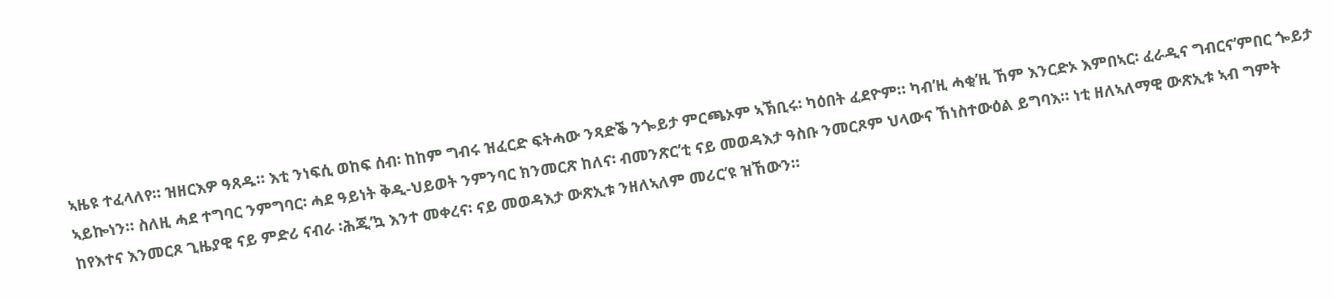ኣዜዩ ተፈላለየ። ዝዘርእዎ ዓጸዱ። እቲ ንነፍሲ ወከፍ ሰብ፡ ከከም ግብሩ ዝፈርድ ፍትሓው ንጻድቕ ንጐይታ ምርጫኦም ኣኽቢሩ፡ ካዕበት ፈደዮም። ካብ’ዚ ሓቂ’ዚ ኸም እንርድኦ እምበኣር፡ ፈራዲና ግብርና’ምበር ጐይታ ኣይኰነን። ስለዚ ሓደ ተግባር ንምግባር፡ ሓደ ዓይነት ቅዲ-ህይወት ንምንባር ክንመርጽ ከለና፡ ብመንጽር’ቲ ናይ መወዳእታ ዓስቡ ንመርጾም ህላውና ኸነስተውዕል ይግባእ። ነቲ ዘለኣለማዊ ውጽኢቱ ኣብ ግምት ከየእተና እንመርጾ ጊዜያዊ ናይ ምድሪ ናብራ ፡ሕጂ’ኳ እንተ መቀረና፡ ናይ መወዳእታ ውጽኢቱ ንዘለኣለም መሪር’ዩ ዝኸውን።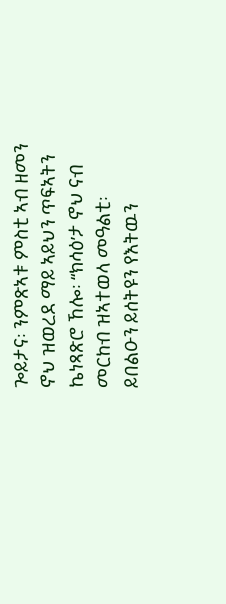ጐይታና፡ ንምጽኣቱ ምስቲ ኣብ ዘመን ኖህ ዝወረደ ማይ ኣይህን ጥፍኣትን ኬነጻጽሮ ኸሎ፡ “ክሳዕ’ታ ኖህ ናብ መርከብ ዝኣተወላ መዓልቲ፡ ይበልዑን ይሰትዩን የእትዉን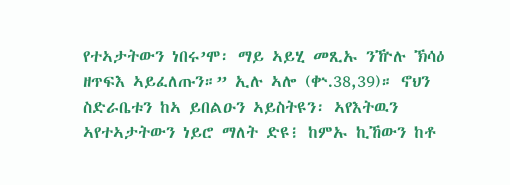የተኣታትውን ነበሩ’ሞ፡ ማይ ኣይሂ መጺኡ ንዅሉ ኽሳዕ ዘጥፍእ ኣይፈለጡን።” ኢሉ ኣሎ (ቍ.38,39)። ኖህን ስድራቤቱን ከኣ ይበልዑን ኣይስትዩን፡ ኣየእትዉን ኣየተኣታትውን ነይሮ ማለት ድዩ፧ ከምኡ ኪኸውን ከቶ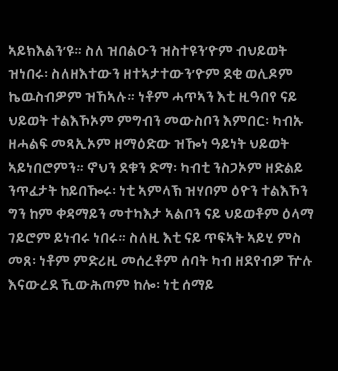ኣይክእልን’ዩ። ስለ ዝበልዑን ዝስተዩን’ዮም ብህይወት ዝነበሩ፡ ስለዘእተውን ዘተኣታተውን’ዮም ደቂ ወሊዶም ኬዉስብዎም ዝኸኣሉ። ነቶም ሓጥኣን እቲ ዚዓበየ ናይ ህይወት ተልእኾኦም ምግብን መውስቦን እምበር፡ ካብኡ ዘሓልፍ መጻኢኦም ዘማዕድው ዝዀነ ዓይነት ህይወት ኣይነበሮምን። ኖህን ደቁን ድማ፡ ካብቲ ንስጋኦም ዘድልይ ንጥፈታት ከይበዀሩ፡ ነቲ ኣምላኽ ዝሃቦም ዕዮን ተልእኾን ግን ከም ቀዳማይን መተካእታ ኣልቦን ናይ ህይወቶም ዕላማ ገይሮም ይነብሩ ነበሩ። ስለዚ እቲ ናይ ጥፍኣት ኣይሂ ምስ መጸ፡ ነቶም ምድሪዚ መሰረቶም ሰባት ካብ ዘደየብዎ ዅሉ እናውረደ ኺውሕጦም ከሎ፡ ነቲ ሰማይ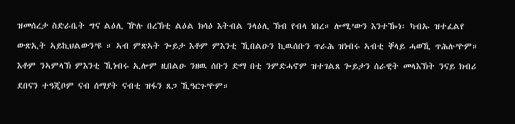ዝመሰረታ ስድራቤት ግና ልዕሊ ዅሉ በረኽቲ ልዕል ክሳዕ እትብል ንላዕሊ ኽብ የብላ ነበረ። ሎሚ’ውን እንተዀነ፡ ካብኡ ዝተፈልየ ውጽኢት ኣይኪህልውን’ዩ ። ኣብ ምጽኣት ጐይታ እቶም ምእንቲ ኺበልዑን ኪዉሰቡን ጥራሕ ዝነብሩ ኣብቲ ቐላይ ሓወኺ ጥሕሉ’ዮም። እቶም ንኣምላኽ ምእንቲ ኺነብሩ ኢሎም ዚበልዑ ንዘዉ ሰቡን ድማ በቲ ንምድሓኖም ዝተገልጸ ጐይታን ሰራዊት መላእኽት ንናይ ክብሪ ደበናን ተዓጂቦም ናብ ሰማያት ናብቲ ዝፋን ጸጋ ኺዓርጉ’ዮም።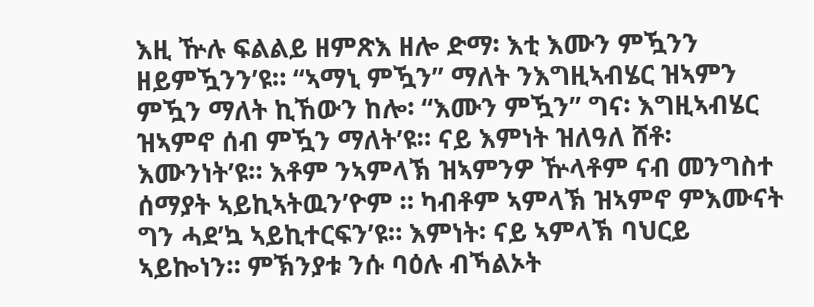እዚ ዅሉ ፍልልይ ዘምጽእ ዘሎ ድማ፡ እቲ እሙን ምዃንን ዘይምዃንን’ዩ። “ኣማኒ ምዃን” ማለት ንእግዚኣብሄር ዝኣምን ምዃን ማለት ኪኸውን ከሎ፡ “እሙን ምዃን” ግና፡ እግዚኣብሄር ዝኣምኖ ሰብ ምዃን ማለት’ዩ። ናይ እምነት ዝለዓለ ሸቶ፡ እሙንነት’ዩ። እቶም ንኣምላኽ ዝኣምንዎ ዅላቶም ናብ መንግስተ ሰማያት ኣይኪኣትዉን’ዮም ። ካብቶም ኣምላኽ ዝኣምኖ ምእሙናት ግን ሓደ’ኳ ኣይኪተርፍን’ዩ። እምነት፡ ናይ ኣምላኽ ባህርይ ኣይኰነን። ምኽንያቱ ንሱ ባዕሉ ብኻልኦት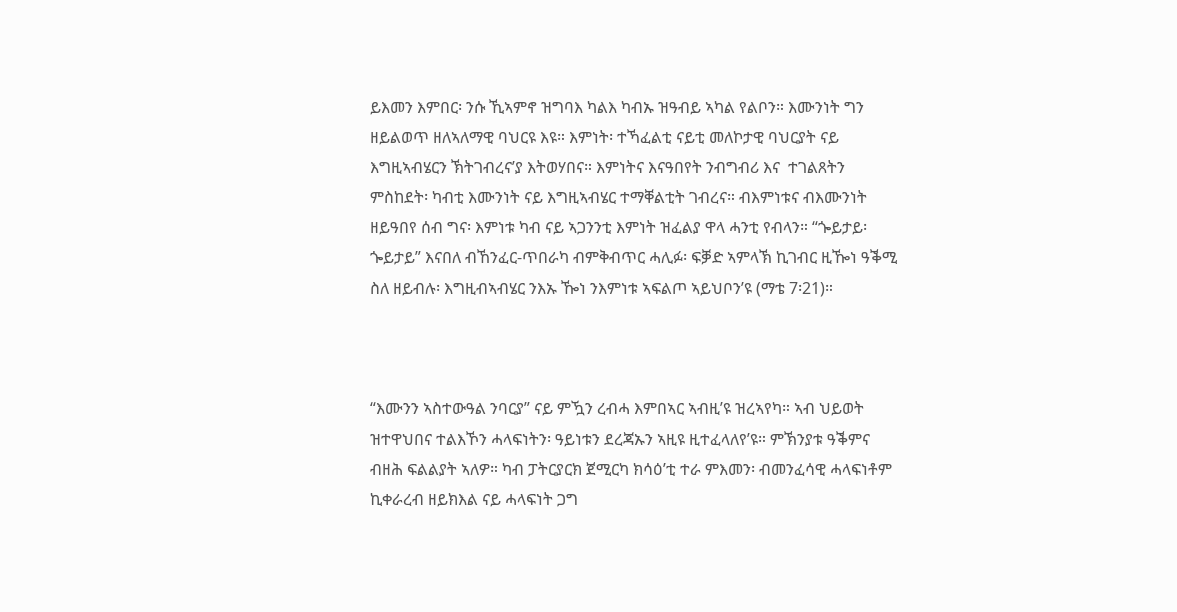ይእመን እምበር፡ ንሱ ኺኣምኖ ዝግባእ ካልእ ካብኡ ዝዓብይ ኣካል የልቦን። እሙንነት ግን ዘይልወጥ ዘለኣለማዊ ባህርዩ እዩ። እምነት፡ ተኻፈልቲ ናይቲ መለኮታዊ ባህርያት ናይ እግዚኣብሄርን ኽትገብረና’ያ እትወሃበና። እምነትና እናዓበየት ንብግብሪ እና  ተገልጸትን ምስከደት፡ ካብቲ እሙንነት ናይ እግዚኣብሄር ተማቐልቲት ገብረና። ብእምነቱና ብእሙንነት ዘይዓበየ ሰብ ግና፡ እምነቱ ካብ ናይ ኣጋንንቲ እምነት ዝፈልያ ዋላ ሓንቲ የብላን። “ጐይታይ፡ ጐይታይ” እናበለ ብኸንፈር-ጥበራካ ብምቅብጥር ሓሊፉ፡ ፍቓድ ኣምላኽ ኪገብር ዚዀነ ዓቕሚ ስለ ዘይብሉ፡ እግዚብኣብሄር ንእኡ ዀነ ንእምነቱ ኣፍልጦ ኣይህቦን’ዩ (ማቴ 7፡21)።



“እሙንን ኣስተውዓል ንባርያ” ናይ ምዃን ረብሓ እምበኣር ኣብዚ’ዩ ዝረኣየካ። ኣብ ህይወት ዝተዋህበና ተልእኾን ሓላፍነትን፡ ዓይነቱን ደረጃኡን ኣዚዩ ዚተፈላለየ’ዩ። ምኽንያቱ ዓቕምና ብዘሕ ፍልልያት ኣለዎ። ካብ ፓትርያርክ ጀሚርካ ክሳዕ’ቲ ተራ ምእመን፡ ብመንፈሳዊ ሓላፍነቶም ኪቀራረብ ዘይክእል ናይ ሓላፍነት ጋግ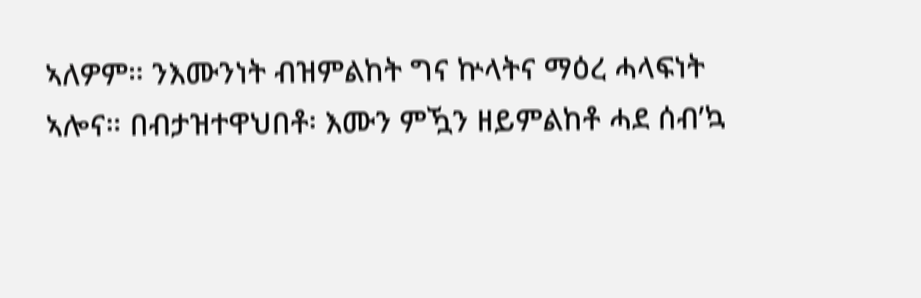ኣለዎም። ንእሙንነት ብዝምልከት ግና ኵላትና ማዕረ ሓላፍነት ኣሎና። በብታዝተዋህበቶ፡ እሙን ምዃን ዘይምልከቶ ሓደ ሰብ’ኳ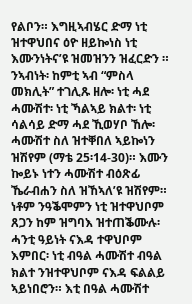የልቦን። እግዚኣብሄር ድማ ነቲ ዝተዋህበና ዕዮ ዘይኰነስ ነቲ እሙንነትና’ዩ ዝመዝንን ዝፈርድን ። ንኣብነት፡ ከምቲ ኣብ “ምስላ መክሊት” ተገሊጹ ዘሎ፡ ነቲ ሓደ ሓሙሽተ፡ ነቲ ኻልኣይ ክልተ፡ ነቲ ሳልሳይ ድማ ሓደ ኺወሃቦ ኸሎ፡ ሓሙሽተ ስለ ዝተቐበለ ኣይኰነን ዝሽየም (ማቴ 25፡14-30)። እሙን ኰይኑ ነተን ሓሙሽተ ብዕጽፊ ኼራብሐን ስለ ዝኸኣለ’ዩ ዝሽየም። ነቶም ንዓቕሞምን ነቲ ዝተዋህቦም ጸጋን ከም ዝግባእ ዝተጠቕሙሉ፡ ሓንቲ ዓይነት ናእዳ ተዋህቦም እምበር፡ ነቲ ብዓል ሓሙሽተ ብዓል ክልተ ንዝተዋህቦም ናእዳ ፍልልይ ኣይነበሮን። እቲ በዓል ሓሙሽተ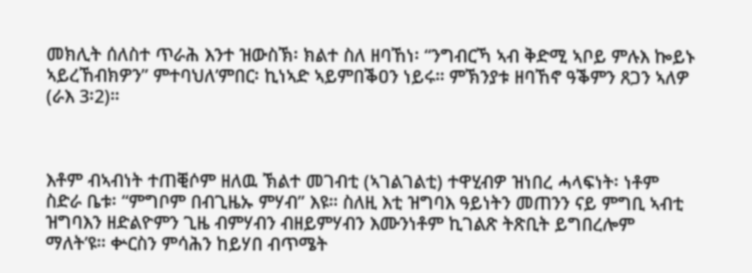መክሊት ሰለስተ ጥራሕ እንተ ዝውስኽ፡ ክልተ ስለ ዘባኸነ፡ “ንግብርኻ ኣብ ቅድሚ ኣቦይ ምሉእ ኰይኑ ኣይረኸብክዎን” ምተባህለ’ምበር፡ ኪነኣድ ኣይምበቕዐን ነይሩ። ምኽንያቱ ዘባኸኖ ዓቕምን ጸጋን ኣለዎ (ራእ 3፡2)።



እቶም ብኣብነት ተጠቒሶም ዘለዉ ኽልተ መገብቲ (ኣገልገልቲ) ተዋሂብዎ ዝነበረ ሓላፍነት፡ ነቶም ስድራ ቤቱ፡ “ምግቦም በብጊዜኡ ምሃብ” እዩ። ስለዚ እቲ ዝግባእ ዓይነትን መጠንን ናይ ምግቢ ኣብቲ ዝግባእን ዘድልዮምን ጊዜ ብምሃብን ብዘይምሃብን እሙንነቶም ኪገልጽ ትጽቢት ይግበረሎም ማለት’ዩ። ቍርስን ምሳሕን ከይሃበ ብጥሜት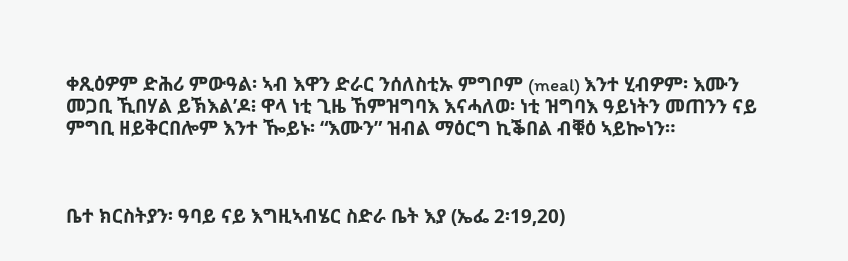ቀጺዕዎም ድሕሪ ምውዓል፡ ኣብ እዋን ድራር ንሰለስቲኡ ምግቦም (meal) እንተ ሂብዎም፡ እሙን መጋቢ ኺበሃል ይኽእል’ዶ፧ ዋላ ነቲ ጊዜ ኸምዝግባእ እናሓለወ፡ ነቲ ዝግባእ ዓይነትን መጠንን ናይ ምግቢ ዘይቅርበሎም እንተ ዀይኑ፡ “እሙን” ዝብል ማዕርግ ኪቕበል ብቑዕ ኣይኰነን።



ቤተ ክርስትያን፡ ዓባይ ናይ እግዚኣብሄር ስድራ ቤት እያ (ኤፌ 2፡19,20)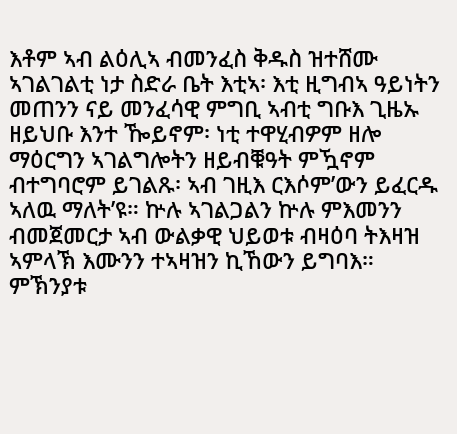እቶም ኣብ ልዕሊኣ ብመንፈስ ቅዱስ ዝተሸሙ ኣገልገልቲ ነታ ስድራ ቤት እቲኣ፡ እቲ ዚግብኣ ዓይነትን መጠንን ናይ መንፈሳዊ ምግቢ ኣብቲ ግቡእ ጊዜኡ ዘይህቡ እንተ ዀይኖም፡ ነቲ ተዋሂብዎም ዘሎ ማዕርግን ኣገልግሎትን ዘይብቑዓት ምዃኖም ብተግባሮም ይገልጹ፡ ኣብ ገዚእ ርእሶም’ውን ይፈርዱ ኣለዉ ማለት’ዩ። ኵሉ ኣገልጋልን ኵሉ ምእመንን ብመጀመርታ ኣብ ውልቃዊ ህይወቱ ብዛዕባ ትእዛዝ ኣምላኽ እሙንን ተኣዛዝን ኪኸውን ይግባእ። ምኽንያቱ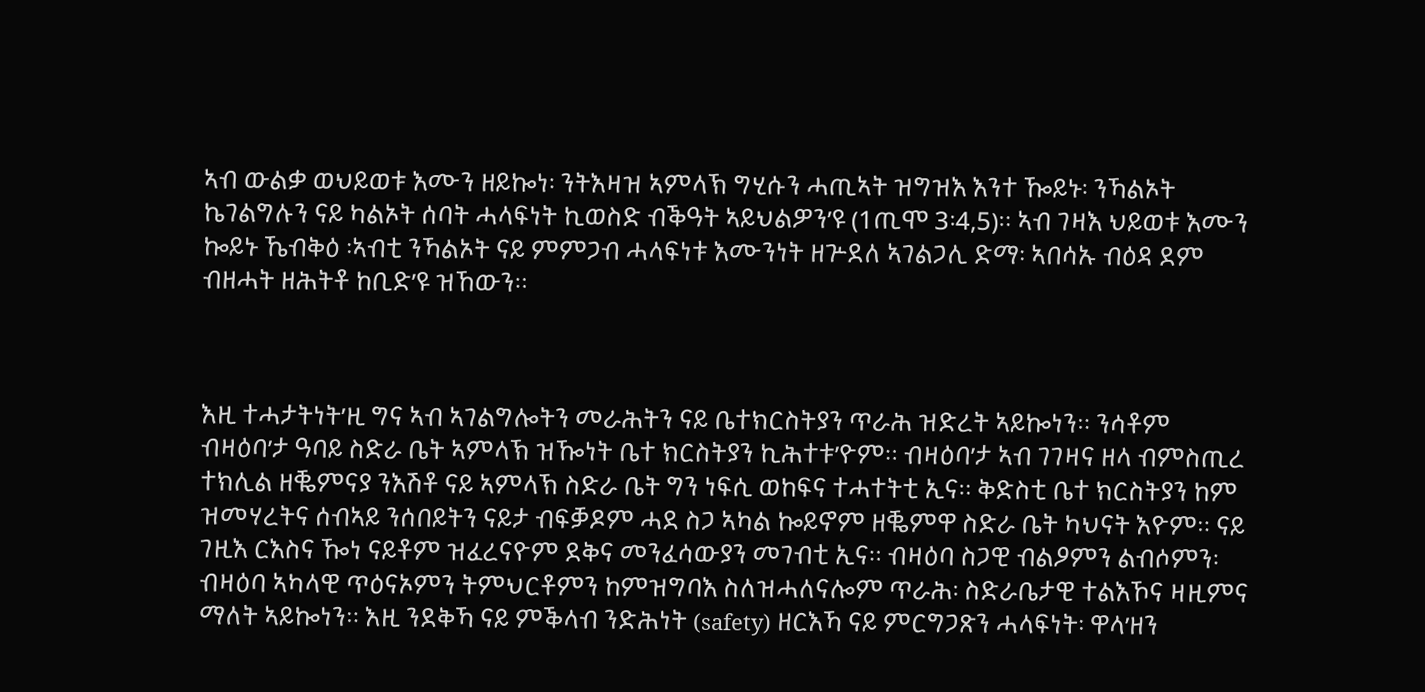ኣብ ውልቃ ወህይወቱ እሙን ዘይኰነ፡ ንትእዛዝ ኣምላኽ ግሂሱን ሓጢኣት ዝግዝእ እንተ ዀይኑ፡ ንኻልኦት ኬገልግሉን ናይ ካልኦት ሰባት ሓላፍነት ኪወስድ ብቕዓት ኣይህልዎን’ዩ (1ጢሞ 3፡4,5)። ኣብ ገዛእ ህይወቱ እሙን ኰይኑ ኼብቅዕ ፡ኣብቲ ንኻልኦት ናይ ምምጋብ ሓላፍነቱ እሙንነት ዘጕደለ ኣገልጋሊ ድማ፡ ኣበሳኡ ብዕዳ ደም ብዘሓት ዘሕትቶ ከቢድ’ዩ ዝኸውን።



እዚ ተሓታትነት’ዚ ግና ኣብ ኣገልግሎትን መራሕትን ናይ ቤተክርስትያን ጥራሕ ዝድረት ኣይኰነን። ንሳቶም ብዛዕባ’ታ ዓባይ ስድራ ቤት ኣምላኽ ዝዀነት ቤተ ክርስትያን ኪሕተቱ’ዮም። ብዛዕባ’ታ ኣብ ገገዛና ዘላ ብምስጢረ ተክሊል ዘቘምናያ ንእሽቶ ናይ ኣምላኽ ስድራ ቤት ግን ነፍሲ ወከፍና ተሓተትቲ ኢና። ቅድስቲ ቤተ ክርስትያን ከም ዝመሃረትና ሰብኣይ ንሰበይትን ናይታ ብፍቓዶም ሓደ ስጋ ኣካል ኰይኖም ዘቘምዋ ስድራ ቤት ካህናት እዮም። ናይ ገዚእ ርእስና ዀነ ናይቶም ዝፈረናዮም ደቅና መንፈሳውያን መገብቲ ኢና። ብዛዕባ ስጋዊ ብልዖምን ልብሶምን፡ ብዛዕባ ኣካላዊ ጥዕናኦምን ትምህርቶምን ከምዝግባእ ስለዝሓለናሎም ጥራሕ፡ ስድራቤታዊ ተልእኾና ዛዚምና ማለት ኣይኰነን። እዚ ንደቅኻ ናይ ምቕላብ ንድሕነት (safety) ዘርእኻ ናይ ምርግጋጽን ሓላፍነት፡ ዋላ’ዘን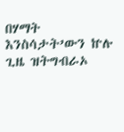በሃማት እንስሳታት’ውን ኵሉ ጊዜ ዝትግብራኦ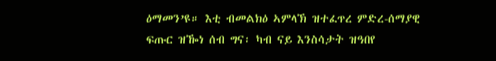ዕማመን’ዩ። እቲ ብመልክዕ ኣምላኽ ዝተፈጥረ ምድረ-ሰማያዊ ፍጡር ዝዀነ ሰብ ግና፡ ካብ ናይ እንስሳታት ዝዓበየ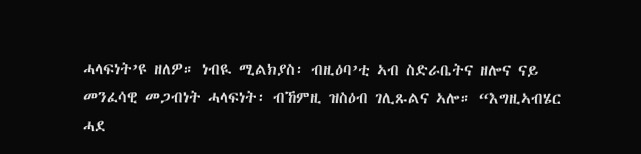ሓላፍነት’ዩ ዘለዎ። ነብዪ ሚልክያስ፡ ብዚዕባ’ቲ ኣብ ስድራቤትና ዘሎና ናይ መንፈሳዊ መጋብነት ሓላፍነት፡ ብኸምዚ ዝስዕብ ገሊጹልና ኣሎ። “እግዚኣብሄር ሓደ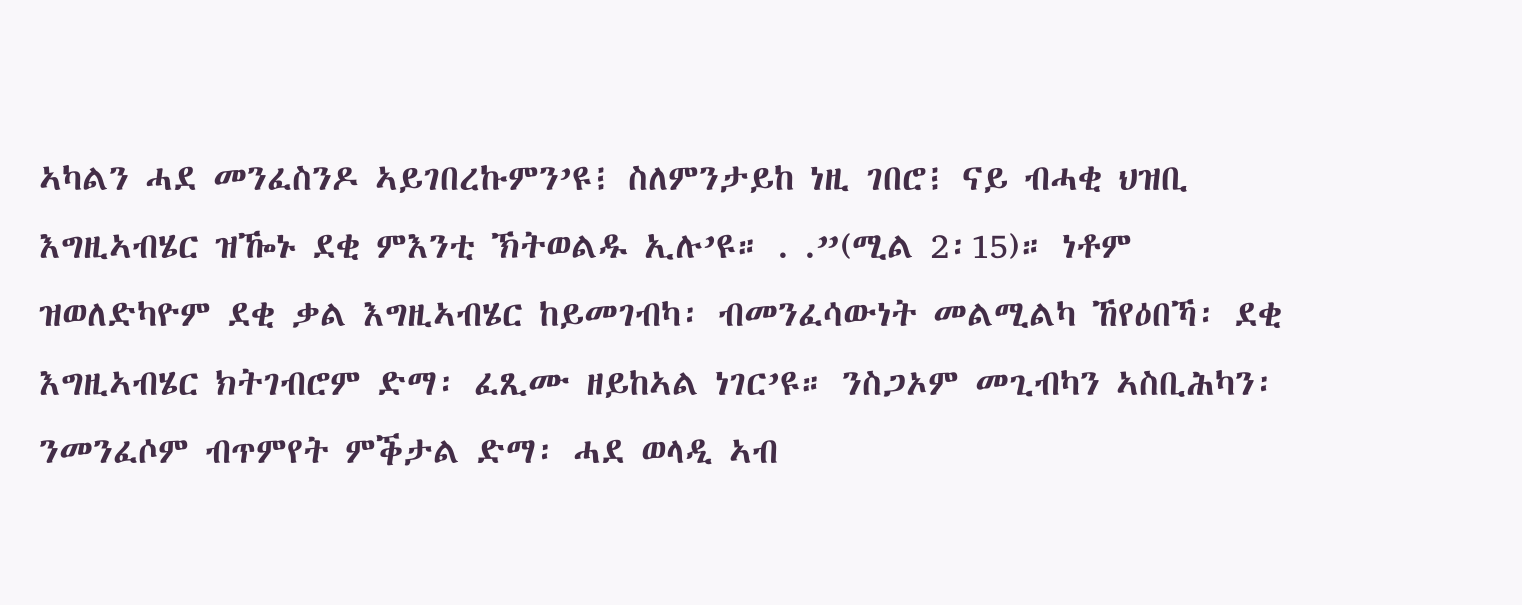ኣካልን ሓደ መንፈስንዶ ኣይገበረኩምን’ዩ፧ ስለምንታይከ ነዚ ገበሮ፧ ናይ ብሓቂ ህዝቢ እግዚኣብሄር ዝዀኑ ደቂ ምእንቲ ኽትወልዱ ኢሉ’ዩ። . .”(ሚል 2፡15)። ነቶም ዝወለድካዮም ደቂ ቃል እግዚኣብሄር ከይመገብካ፡ ብመንፈሳውነት መልሚልካ ኸየዕበኻ፡ ደቂ እግዚኣብሄር ክትገብሮም ድማ፡ ፈጺሙ ዘይከኣል ነገር’ዩ። ንስጋኦም መጊብካን ኣስቢሕካን፡ ንመንፈሶም ብጥምየት ምቕታል ድማ፡ ሓደ ወላዲ ኣብ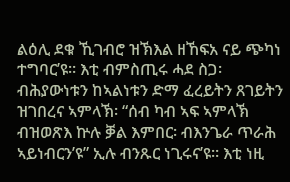ልዕሊ ደቁ ኺገብሮ ዝኽእል ዘኸፍአ ናይ ጭካነ ተግባር’ዩ። እቲ ብምስጢሩ ሓደ ስጋ፡ ብሕያውነቱን ከኣልነቱን ድማ ፈረይትን ጸገይትን ዝገበረና ኣምላኽ፡ “ሰብ ካብ ኣፍ ኣምላኽ ብዝወጽእ ኵሉ ቓል እምበር፡ ብእንጌራ ጥራሕ ኣይነብርን’ዩ” ኢሉ ብንጹር ነጊሩና’ዩ። እቲ ነዚ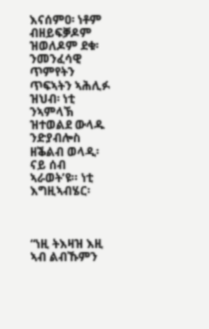እናሰምዐ፡ ነቶም ብዘይፍቓዶም ዝወለዶም ደቁ፡ ንመንፈሳዊ ጥምየትን ጥፍኣትን ኣሕሊፉ ዝህብ፡ ነቲ ንኣምላኽ ዝተወልደ ውላዱ ንድያብሎስ ዘቕልብ ወላዲ፡ ናይ ሰብ ኣራወት’ዩ። ነቲ እግዚኣብሄር፡



“ነዚ ትእዛዝ እዚ ኣብ ልብኹምን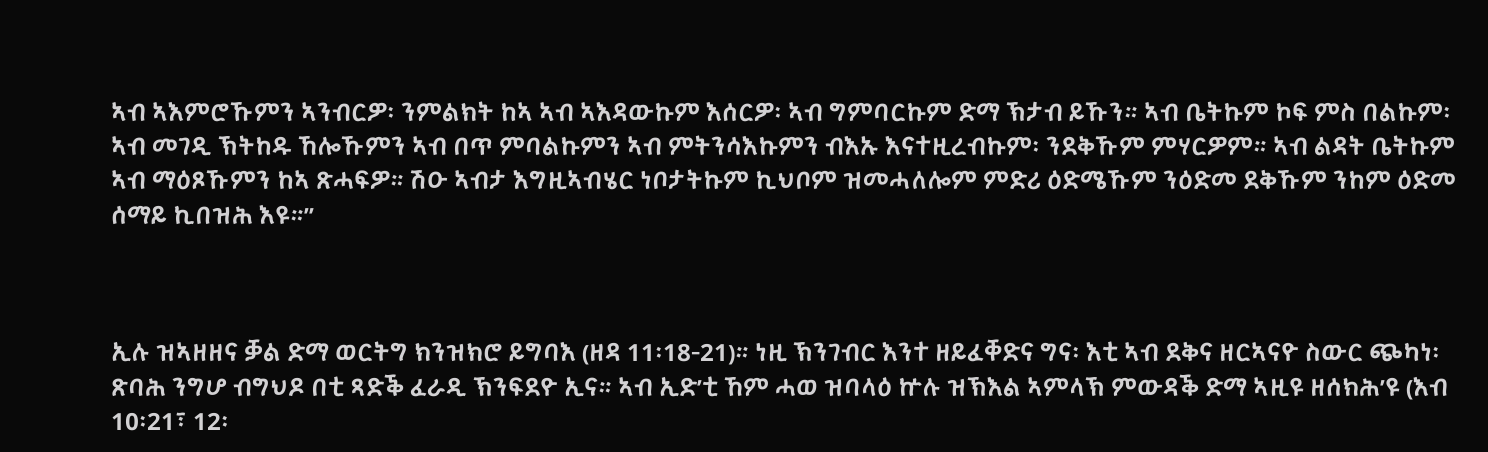ኣብ ኣእምሮኹምን ኣንብርዎ፡ ንምልክት ከኣ ኣብ ኣእዳውኩም እሰርዎ፡ ኣብ ግምባርኩም ድማ ኽታብ ይኹን። ኣብ ቤትኩም ኮፍ ምስ በልኩም፡ ኣብ መገዲ ኽትከዱ ኸሎኹምን ኣብ በጥ ምባልኩምን ኣብ ምትንሳእኩምን ብእኡ እናተዚረብኩም፡ ንደቅኹም ምሃርዎም። ኣብ ልዳት ቤትኩም ኣብ ማዕጾኹምን ከኣ ጽሓፍዎ። ሽዑ ኣብታ እግዚኣብሄር ነቦታትኩም ኪህቦም ዝመሓለሎም ምድሪ ዕድሜኹም ንዕድመ ደቅኹም ንከም ዕድመ ሰማይ ኪበዝሕ እዩ።”



ኢሉ ዝኣዘዘና ቓል ድማ ወርትግ ክንዝክሮ ይግባእ (ዘዳ 11፡18-21)። ነዚ ኽንገብር እንተ ዘይፈቐድና ግና፡ እቲ ኣብ ደቅና ዘርኣናዮ ስውር ጭካነ፡ ጽባሕ ንግሆ ብግህዶ በቲ ጻድቕ ፈራዲ ኽንፍደዮ ኢና። ኣብ ኢድ’ቲ ኸም ሓወ ዝባላዕ ኵሉ ዝኽእል ኣምላኽ ምውዳቕ ድማ ኣዚዩ ዘሰክሕ’ዩ (እብ 10፡21፣ 12፡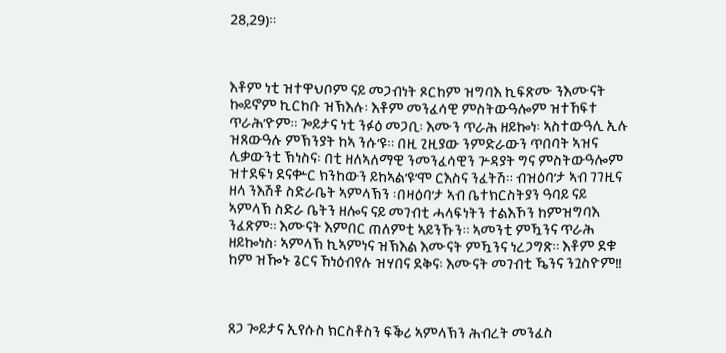28,29)።



እቶም ነቲ ዝተዋህቦም ናይ መጋብነት ጾርከም ዝግባእ ኪፍጽሙ ንእሙናት ኰይኖም ኪርከቡ ዝኽእሉ፡ እቶም መንፈሳዊ ምስትውዓሎም ዝተኸፍተ ጥራሕ’ዮም። ጐይታና ነቲ ንፉዕ መጋቢ፡ እሙን ጥራሕ ዘይኰነ፡ ኣስተውዓሊ ኢሉ ዝጸውዓሉ ምኽንያት ከኣ ንሱ’ዩ። በዚ ጊዚያው ንምድራውን ጥበባት ኣዝና ሊቃውንቲ ኽነስና፡ በቲ ዘለኣለማዊ ንመንፈሳዊን ጕዳያት ግና ምስትውዓሎም ዝተደፍነ ደናቍር ክንከውን ይከኣል’ዩ’ሞ ርእስና ንፈትሽ። ብዝዕባ’ታ ኣብ ገገዚና ዘላ ንእሽቶ ስድራቤት ኣምላኽን ፡በዛዕባ’ታ ኣብ ቤተክርስትያን ዓባይ ናይ ኣምላኽ ስድራ ቤትን ዘሎና ናይ መገብቲ ሓላፍነትን ተልእኾን ከምዝግባእ ንፈጽም። እሙናት እምበር ጠለምቲ ኣይንኹን። ኣመንቲ ምዃንና ጥራሕ ዘይኰነስ፡ ኣምላኽ ኪኣምነና ዝኽእል እሙናት ምዃንና ነረጋግጽ። እቶም ደቁ ከም ዝዀኑ ጌርና ኸነዕብየሉ ዝሃበና ደቅና፡ እሙናት መገብቲ ዄንና ንጓስዮም!!



ጸጋ ጐይታና ኢየሱስ ክርስቶስን ፍቕሪ ኣምላኽን ሕብረት መንፈስ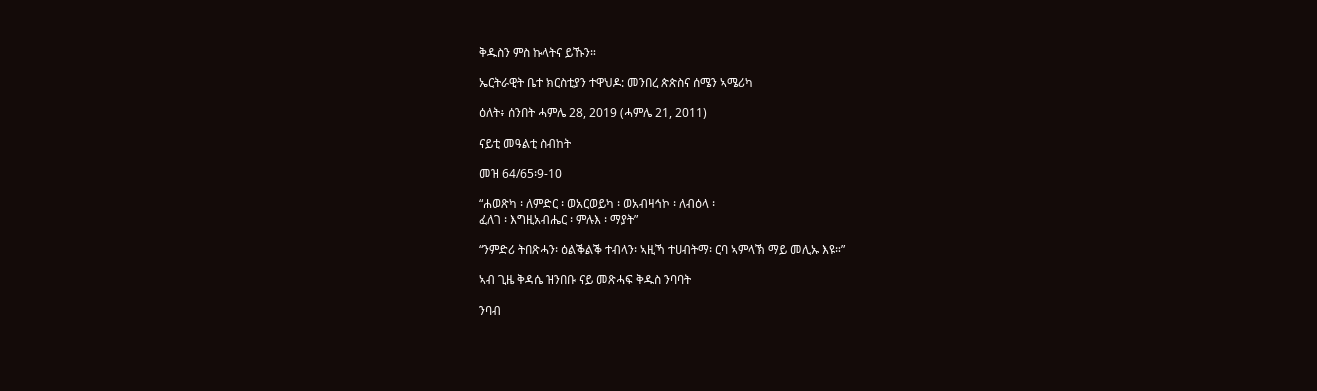ቅዱስን ምስ ኩላትና ይኹን።

ኤርትራዊት ቤተ ክርስቲያን ተዋህዶ: መንበረ ጵጵስና ሰሜን ኣሜሪካ

ዕለት፥ ሰንበት ሓምሌ 28, 2019 (ሓምሌ 21, 2011)

ናይቲ መዓልቲ ስብከት

መዝ 64/65፡9-10

“ሐወጽካ ፡ ለምድር ፡ ወአርወይካ ፡ ወአብዛኅኮ ፡ ለብዕላ ፡
ፈለገ ፡ እግዚአብሔር ፡ ምሉእ ፡ ማያት”

“ንምድሪ ትበጽሓን፡ ዕልቕልቕ ተብላን፡ ኣዚኻ ተሀብትማ፡ ርባ ኣምላኽ ማይ መሊኡ እዩ።”

ኣብ ጊዜ ቅዳሴ ዝንበቡ ናይ መጽሓፍ ቅዱስ ንባባት

ንባብ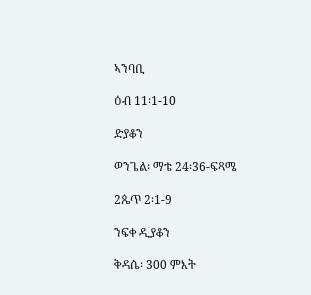ኣንባቢ

ዕብ 11፡1-10

ድያቆን

ወንጌል፡ ማቴ 24፡36-ፍጻሜ

2ጴጥ 2፡1-9

ንፍቀ ዲያቆን

ቅዳሴ፡ 300 ምእት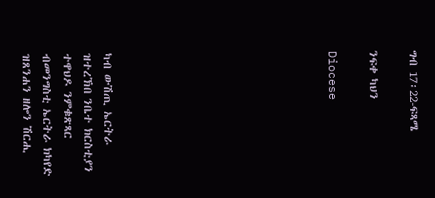ግብ 17፡22-ፍጻሜ

ንፍቀ ካህን

Diocese










ካብ ውሽጢ ኤርትራ ዝተረኽበ ንቤተ ክርስቲያን ተዋህዶ ንምቁጽጻር ብመንግስቲ ኤርትራ ክካየድ ዝጸንሐን ዘሎን ሽርሒ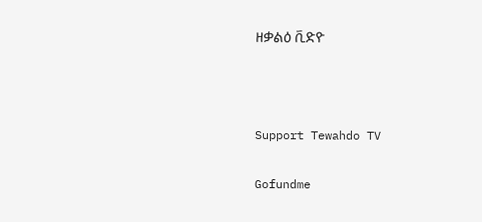ዘቃልዕ ቪድዮ



Support Tewahdo TV

Gofundme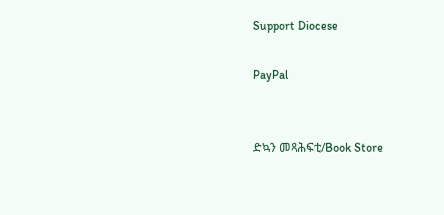Support Diocese

PayPal


ድኳን መጻሕፍቲ/Book Store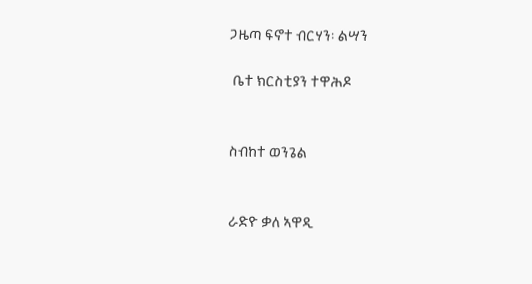ጋዜጣ ፍኖተ ብርሃን፡ ልሣን

 ቤተ ክርስቲያን ተዋሕዶ


ስብከተ ወንጌል


ራድዮ ቃለ ኣዋዲ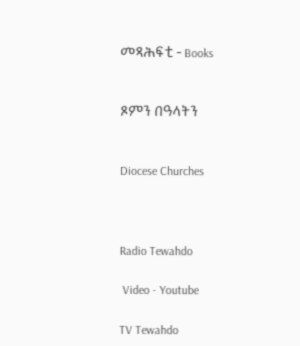መጻሕፍቲ - Books


ጾምን በዓላትን


Diocese Churches



Radio Tewahdo

 Video - Youtube

TV Tewahdo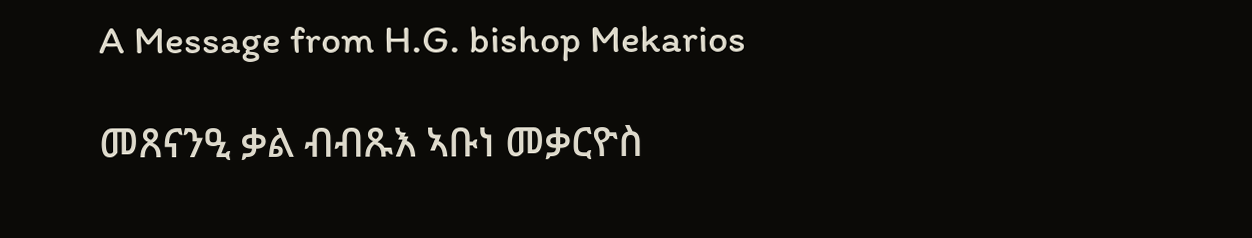A Message from H.G. bishop Mekarios

መጸናንዒ ቃል ብብጹእ ኣቡነ መቃርዮስ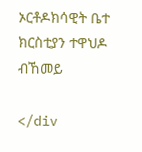ኦርቶዶክሳዊት ቤተ ክርስቲያን ተዋህዶ ብኸመይ

</div